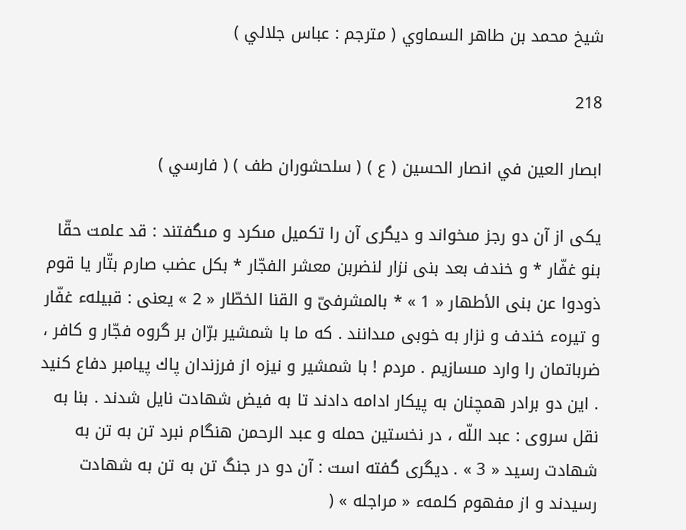شيخ محمد بن طاهر السماوي ( مترجم : عباس جلالي )

218

ابصار العين في انصار الحسين ( ع ) ( سلحشوران طف ) ( فارسي )

يكى از آن دو رجز مىخواند و ديگرى آن را تكميل مىكرد و مىگفتند : قد علمت حقّا بنو غفّار * و خندف بعد بنى نزار لنضربن معشر الفجّار * بكل عضب صارم بتّار يا قوم ذودوا عن بنى الأطهار « 1 » * بالمشرفىّ و القنا الخطّار « 2 » يعنى : قبيلهء غفّار و تيرهء خندف و نزار به خوبى مىدانند . كه ما با شمشير برّان بر گروه فجّار و كافر ، ضرباتمان را وارد مىسازيم . مردم ! با شمشير و نيزه از فرزندان پاك پيامبر دفاع كنيد . اين دو برادر همچنان به پيكار ادامه دادند تا به فيض شهادت نايل شدند . بنا به نقل سروى : عبد اللّه ، در نخستين حمله و عبد الرحمن هنگام نبرد تن به تن به شهادت رسيد « 3 » . ديگرى گفته است : آن دو در جنگ تن به تن به شهادت رسيدند و از مفهوم كلمهء « مراجله » (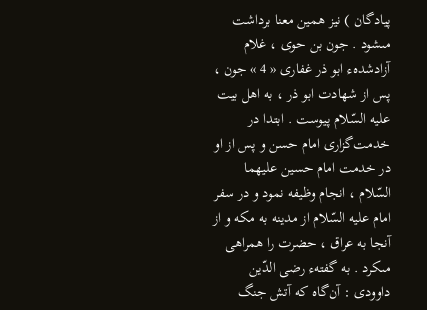پيادگان ) نيز همين معنا برداشت مىشود . جون بن حوى ، غلام آزادشدهء ابو ذر غفارى « 4 » جون ، پس از شهادت ابو ذر ، به اهل بيت عليه السّلام پيوست . ابتدا در خدمت‌گزارى امام حسن و پس از او در خدمت امام حسين عليهما السّلام ، انجام وظيفه نمود و در سفر امام عليه السّلام از مدينه به مكه و از آنجا به عراق ، حضرت را همراهى مىكرد . به گفتهء رضى الدّين داوودى : آن‌گاه كه آتش جنگ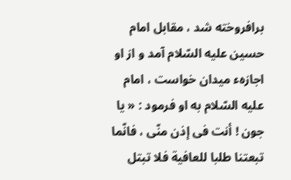برافروخته شد ، مقابل امام حسين عليه السّلام آمد و از او اجازهء ميدان خواست ، امام عليه السّلام به او فرمود : « يا جون ! أنت فى إذن منّى ، فانّما تبعتنا طلبا للعافية فلا تبتل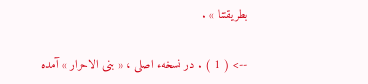بطريقتنا » .

--> ( 1 ) . در نسخهء اصلى ، « بنى الاحرار » آمده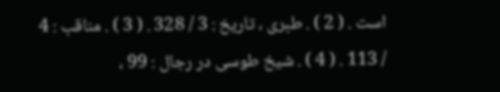است . ( 2 ) . طبرى ، تاريخ : 3 / 328 . ( 3 ) . مناقب : 4 / 113 . ( 4 ) . شيخ طوسى در رجال : 99 ،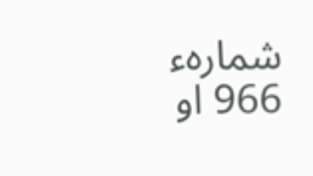شمارهء 966 او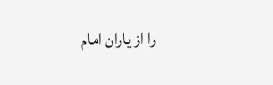را از ياران امام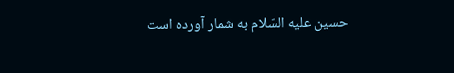حسين عليه السّلام به شمار آورده است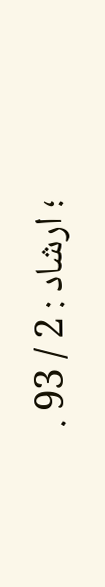؛ ارشاد : 2 / 93 .